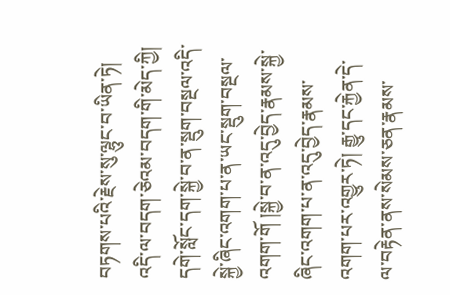བཏགས་པའི་རྗེས་སུ་ལྷུང་བ་ཡིན་ཏེ། འདི་ལ་བདག་ཅེའམ་བདག་གི་མེད་ཀྱི། དགེ་སློང་དག་སྐྱེ་བ་ན་སྡུག་བསྔལ་འདི་སྐྱེ་ཞིང་འགག་པ་ན་ཡང་སྡུག་བསྔལ་འགག་གོ །སྐྱེ་བ་ན་འདུ་བྱེད་རྣམས་སྐྱེ་ཞིང་འགག་པ་ན་འདུ་བྱེད་རྣམས་འགག་པར་འགྱུར་ཏེ། རྒྱུ་དང་རྐྱེན་དེ་ལ་བརྟེན་ནས་སེམས་ཅན་རྣམས་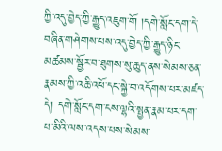ཀྱི་འདུ་བྱེད་ཀྱི་རྒྱུད་འཇུག་གོ །དགེ་སློང་དག་དེ་བཞིན་གཤེགས་པས་འདུ་བྱེད་ཀྱི་རྒྱུད་ཉིང་མཚམས་སྦྱོར་བ་ཐུགས་སུ་ཆུད་ནས་སེམས་ཅན་རྣམས་ཀྱི་འཆི་འཕོ་དང་སྐྱེ་བ་འདོགས་པར་མཛད་དེ། དགེ་སློང་དག་ངས་ལྷའི་སྤྱན་རྣམ་པར་དག་པ་མིའི་ལས་འདས་པས་སེམས་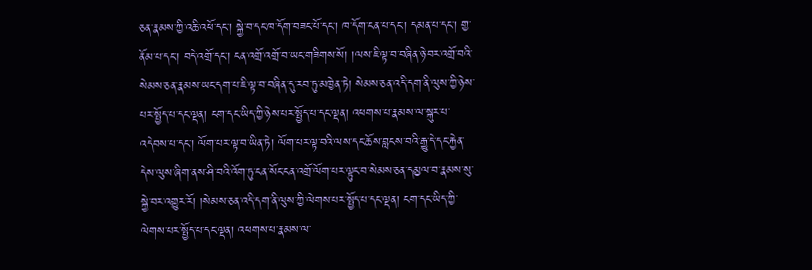ཅན་རྣམས་ཀྱི་འཆི་འཕོ་དང་། སྐྱེ་བ་དང་ཁ་དོག་བཟང་པོ་དང་། ཁ་དོག་ངན་པ་དང་། དམན་པ་དང་། གྱ་ནོམ་པ་དང་། བདེ་འགྲོ་དང་། ངན་འགྲོ་འགྲོ་བ་ཡང་གཟིགས་སོ། །ལས་ཇི་ལྟ་བ་བཞིན་ཉེ་བར་འགྲོ་བའི་སེམས་ཅན་རྣམས་ཡང་དག་པ་ཇི་ལྟ་བ་བཞིན་དུ་རབ་ཏུ་མཁྱེན་ཏེ། སེམས་ཅན་འདི་དག་ནི་ལུས་ཀྱི་ཉེས་པར་སྤྱོད་པ་དང་ལྡན། ངག་དང་ཡིད་ཀྱི་ཉེས་པར་སྤྱོད་པ་དང་ལྡན། འཕགས་པ་རྣམས་ལ་སྐུར་པ་འདེབས་པ་དང་། ལོག་པར་ལྟ་བ་ཡིན་ཏེ། ལོག་པར་ལྟ་བའི་ལས་དང་ཆོས་བླངས་བའི་རྒྱུ་དེ་དང་རྐྱེན་དེས་ལུས་ཞིག་ནས་ཤི་བའི་འོག་ཏུ་ངན་སོང་ངན་འགྲོ་ལོག་པར་ལྟུང་བ་སེམས་ཅན་དམྱལ་བ་རྣམས་སུ་སྐྱེ་བར་འགྱུར་རོ། །སེམས་ཅན་འདི་དག་ནི་ལུས་ཀྱི་ལེགས་པར་སྤྱོད་པ་དང་ལྡན། ངག་དང་ཡིད་ཀྱི་ལེགས་པར་སྤྱོད་པ་དང་ལྡན། འཕགས་པ་རྣམས་ལ་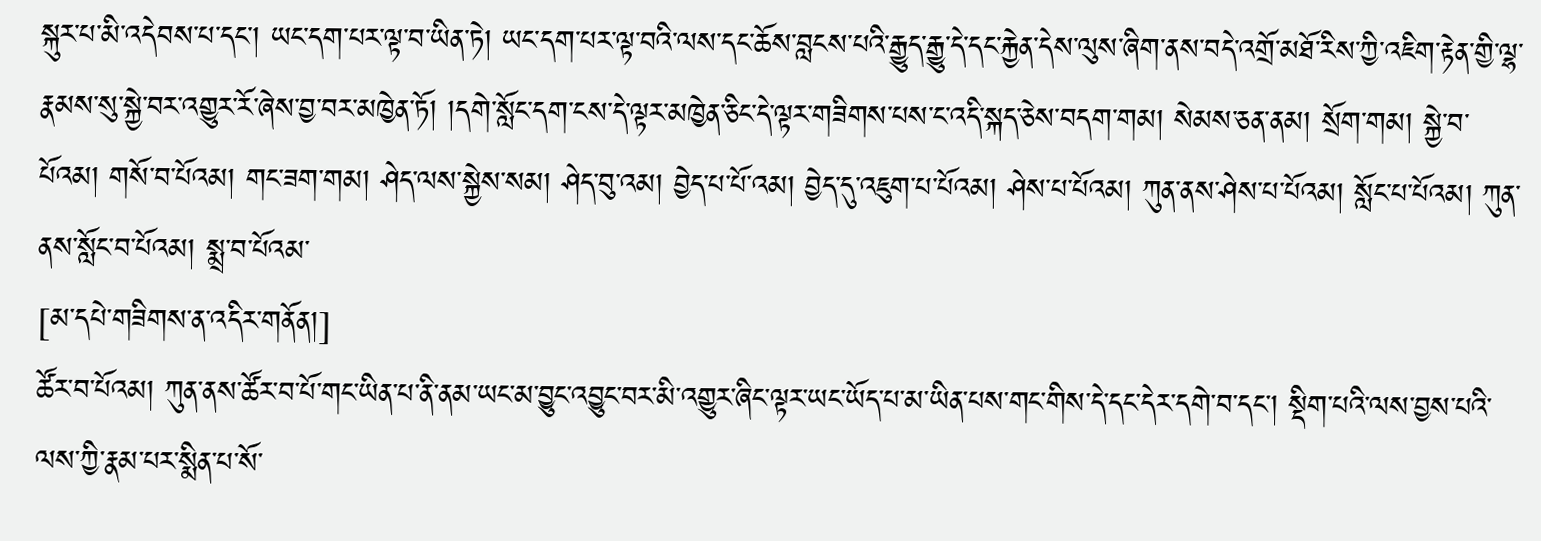སྐུར་པ་མི་འདེབས་པ་དང་། ཡང་དག་པར་ལྟ་བ་ཡིན་ཏེ། ཡང་དག་པར་ལྟ་བའི་ལས་དང་ཆོས་བླངས་པའི་རྒྱུད་རྒྱུ་དེ་དང་རྐྱེན་དེས་ལུས་ཞིག་ནས་བདེ་འགྲོ་མཐོ་རིས་ཀྱི་འཇིག་རྟེན་གྱི་ལྷ་རྣམས་སུ་སྐྱེ་བར་འགྱུར་རོ་ཞེས་བྱ་བར་མཁྱེན་ཏོ། །དགེ་སློང་དག་ངས་དེ་ལྟར་མཁྱེན་ཅིང་དེ་ལྟར་གཟིགས་པས་ང་འདི་སྐད་ཅེས་བདག་གམ། སེམས་ཅན་ནམ། སྲོག་གམ། སྐྱེ་བ་པོའམ། གསོ་བ་པོའམ། གང་ཟག་གམ། ཤེད་ལས་སྐྱེས་སམ། ཤེད་བུ་འམ། བྱེད་པ་པོ་འམ། བྱེད་དུ་འཇུག་པ་པོའམ། ཤེས་པ་པོའམ། ཀུན་ནས་ཤེས་པ་པོའམ། སློང་པ་པོའམ། ཀུན་ནས་སློང་བ་པོའམ། སྨྲ་བ་པོའམ་
[མ་དཔེ་གཟིགས་ན་འདིར་གནོན།]
ཚོར་བ་པོའམ། ཀུན་ནས་ཚོར་བ་པོ་གང་ཡིན་པ་ནི་ནམ་ཡང་མ་བྱུང་འབྱུང་བར་མི་འགྱུར་ཞིང་ལྟར་ཡང་ཡོད་པ་མ་ཡིན་པས་གང་གིས་དེ་དང་དེར་དགེ་བ་དང་། སྡིག་པའི་ལས་བྱས་པའི་ལས་ཀྱི་རྣམ་པར་སྨིན་པ་སོ་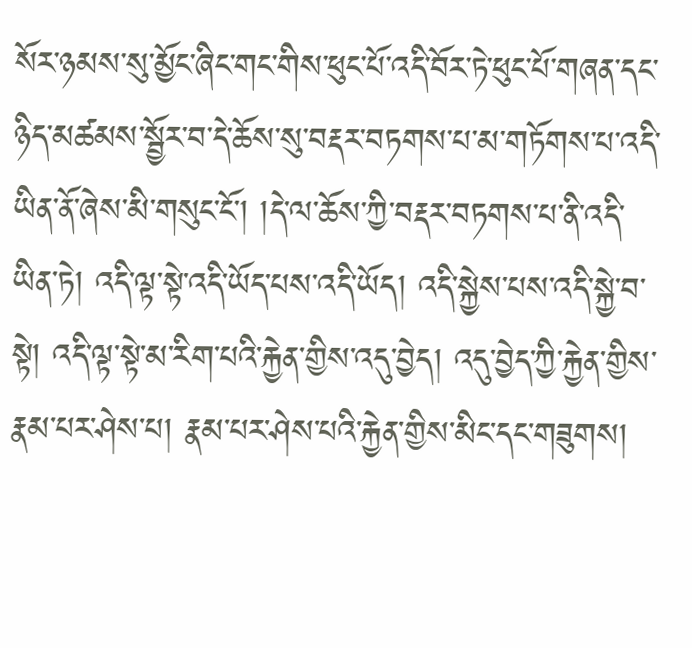སོར་ཉམས་སུ་མྱོང་ཞིང་གང་གིས་ཕུང་པོ་འདི་བོར་ཏེ་ཕུང་པོ་གཞན་དང་ཉིད་མཚམས་སྦྱོར་བ་དེ་ཆོས་སུ་བརྡར་བཏགས་པ་མ་གཏོགས་པ་འདི་ཡིན་ནོ་ཞེས་མི་གསུང་ངོ་། །དེ་ལ་ཆོས་ཀྱི་བརྡར་བཏགས་པ་ནི་འདི་ཡིན་ཏེ། འདི་ལྟ་སྟེ་འདི་ཡོད་པས་འདི་ཡོད། འདི་སྐྱེས་པས་འདི་སྐྱེ་བ་སྟེ། འདི་ལྟ་སྟེ་མ་རིག་པའི་རྐྱེན་གྱིས་འདུ་བྱེད། འདུ་བྱེད་ཀྱི་རྐྱེན་གྱིས་རྣམ་པར་ཤེས་པ། རྣམ་པར་ཤེས་པའི་རྐྱེན་གྱིས་མིང་དང་གཟུགས།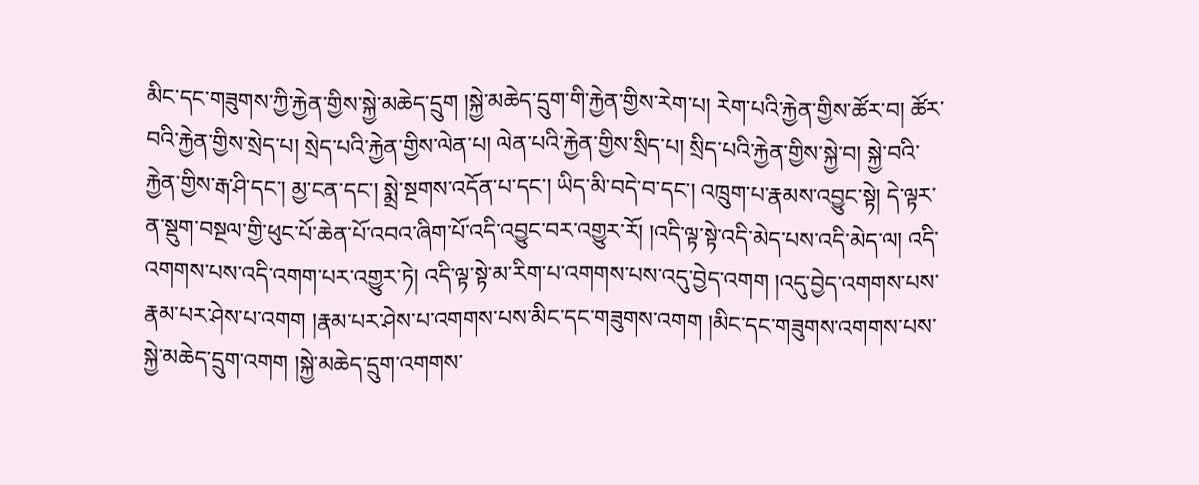མིང་དང་གཟུགས་ཀྱི་རྐྱེན་གྱིས་སྐྱེ་མཆེད་དྲུག །སྐྱེ་མཆེད་དྲུག་གི་རྐྱེན་གྱིས་རེག་པ། རེག་པའི་རྐྱེན་གྱིས་ཚོར་བ། ཚོར་བའི་རྐྱེན་གྱིས་སྲེད་པ། སྲེད་པའི་རྐྱེན་གྱིས་ལེན་པ། ལེན་པའི་རྐྱེན་གྱིས་སྲིད་པ། སྲིད་པའི་རྐྱེན་གྱིས་སྐྱེ་བ། སྐྱེ་བའི་རྐྱེན་གྱིས་རྒ་ཤི་དང་། མྱ་ངན་དང་། སྨྲེ་སྔགས་འདོན་པ་དང་། ཡིད་མི་བདེ་བ་དང་། འཁྲུག་པ་རྣམས་འབྱུང་སྟེ། དེ་ལྟར་ན་སྡུག་བསྔལ་གྱི་ཕུང་པོ་ཆེན་པོ་འབའ་ཞིག་པོ་འདི་འབྱུང་བར་འགྱུར་རོ། །འདི་ལྟ་སྟེ་འདི་མེད་པས་འདི་མེད་ལ། འདི་འགགས་པས་འདི་འགག་པར་འགྱུར་ཏེ། འདི་ལྟ་སྟེ་མ་རིག་པ་འགགས་པས་འདུ་བྱེད་འགག །འདུ་བྱེད་འགགས་པས་རྣམ་པར་ཤེས་པ་འགག །རྣམ་པར་ཤེས་པ་འགགས་པས་མིང་དང་གཟུགས་འགག །མིང་དང་གཟུགས་འགགས་པས་སྐྱེ་མཆེད་དྲུག་འགག །སྐྱེ་མཆེད་དྲུག་འགགས་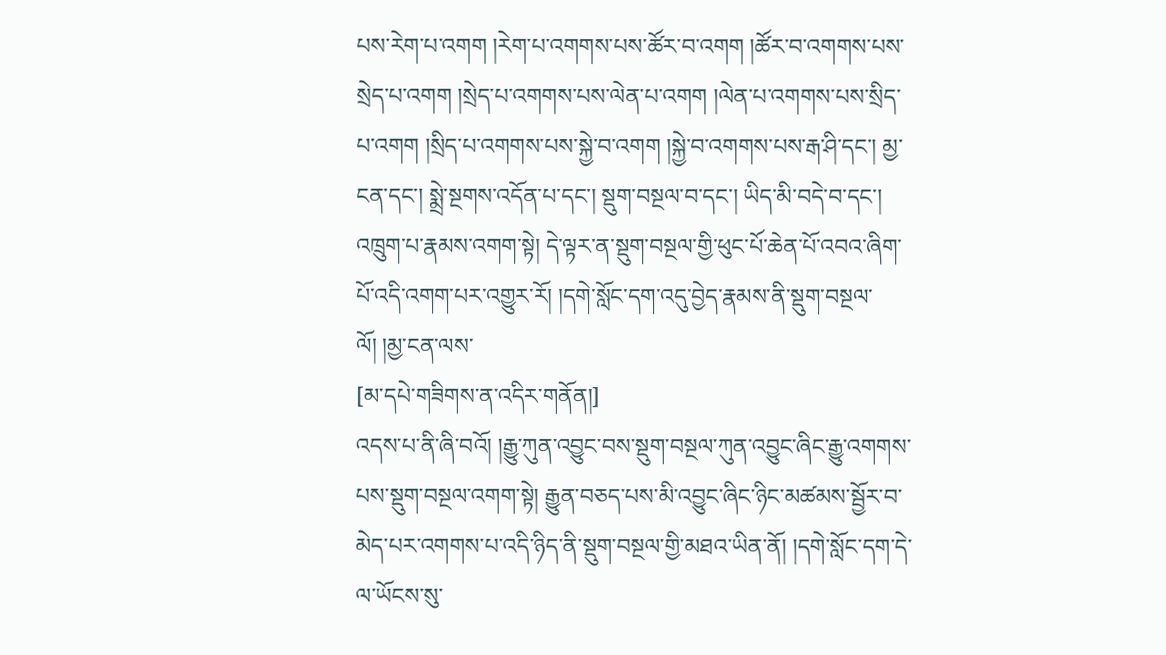པས་རེག་པ་འགག །རེག་པ་འགགས་པས་ཚོར་བ་འགག །ཚོར་བ་འགགས་པས་སྲེད་པ་འགག །སྲེད་པ་འགགས་པས་ལེན་པ་འགག །ལེན་པ་འགགས་པས་སྲིད་པ་འགག །སྲིད་པ་འགགས་པས་སྐྱེ་བ་འགག །སྐྱེ་བ་འགགས་པས་རྒ་ཤི་དང་། མྱ་ངན་དང་། སྨྲེ་སྔགས་འདོན་པ་དང་། སྡུག་བསྔལ་བ་དང་། ཡིད་མི་བདེ་བ་དང་། འཁྲུག་པ་རྣམས་འགག་སྟེ། དེ་ལྟར་ན་སྡུག་བསྔལ་གྱི་ཕུང་པོ་ཆེན་པོ་འབའ་ཞིག་པོ་འདི་འགག་པར་འགྱུར་རོ། །དགེ་སློང་དག་འདུ་བྱེད་རྣམས་ནི་སྡུག་བསྔལ་ལོ། །མྱ་ངན་ལས་
[མ་དཔེ་གཟིགས་ན་འདིར་གནོན།]
འདས་པ་ནི་ཞི་བའོ། །རྒྱུ་ཀུན་འབྱུང་བས་སྡུག་བསྔལ་ཀུན་འབྱུང་ཞིང་རྒྱུ་འགགས་པས་སྡུག་བསྔལ་འགག་སྟེ། རྒྱུན་བཅད་པས་མི་འབྱུང་ཞིང་ཉིང་མཚམས་སྦྱོར་བ་མེད་པར་འགགས་པ་འདི་ཉིད་ནི་སྡུག་བསྔལ་གྱི་མཐའ་ཡིན་ནོ། །དགེ་སློང་དག་དེ་ལ་ཡོངས་སུ་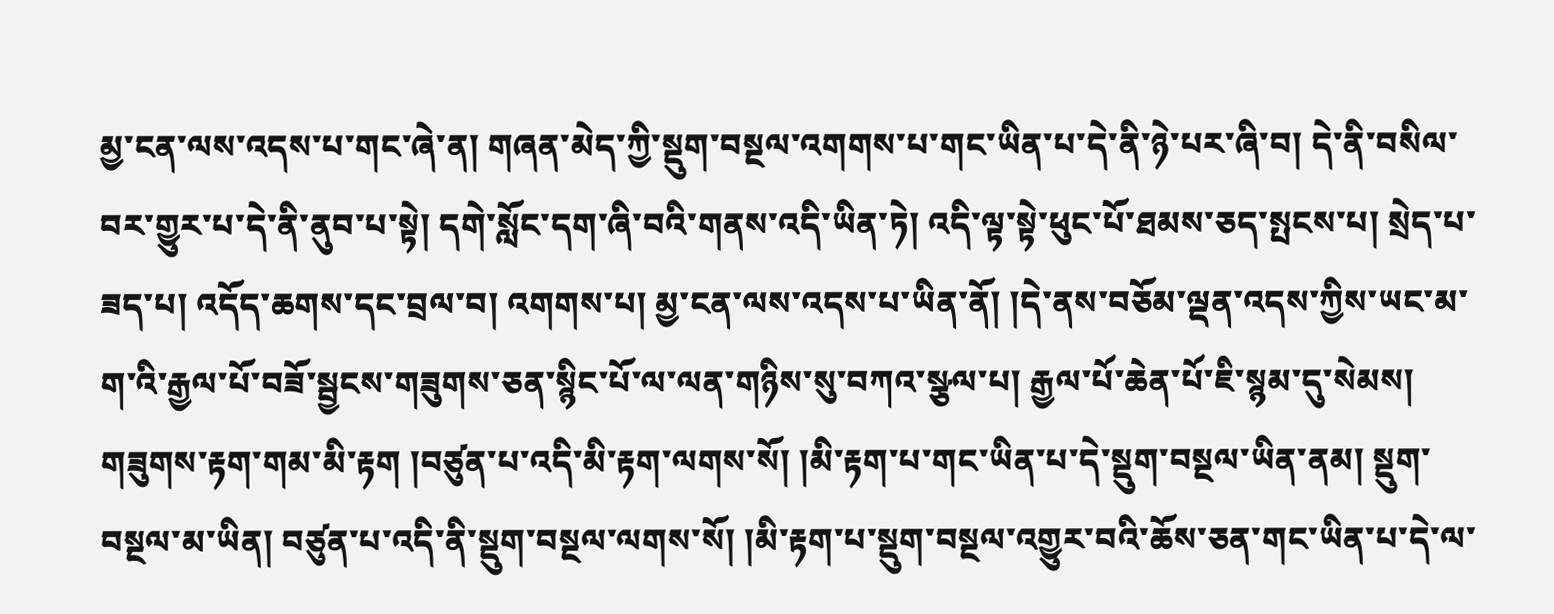མྱ་ངན་ལས་འདས་པ་གང་ཞེ་ན། གཞན་མེད་ཀྱི་སྡུག་བསྔལ་འགགས་པ་གང་ཡིན་པ་དེ་ནི་ཉེ་པར་ཞི་བ། དེ་ནི་བསིལ་བར་གྱུར་པ་དེ་ནི་ནུབ་པ་སྟེ། དགེ་སློང་དག་ཞི་བའི་གནས་འདི་ཡིན་ཏེ། འདི་ལྟ་སྟེ་ཕུང་པོ་ཐམས་ཅད་སྤངས་པ། སྲེད་པ་ཟད་པ། འདོད་ཆགས་དང་བྲལ་བ། འགགས་པ། མྱ་ངན་ལས་འདས་པ་ཡིན་ནོ། །དེ་ནས་བཅོམ་ལྡན་འདས་ཀྱིས་ཡང་མ་ག་འི་རྒྱལ་པོ་བཟོ་སྦྱངས་གཟུགས་ཅན་སྙིང་པོ་ལ་ལན་གཉིས་སུ་བཀའ་སྩལ་པ། རྒྱལ་པོ་ཆེན་པོ་ཇི་སྙམ་དུ་སེམས། གཟུགས་རྟག་གམ་མི་རྟག །བཙུན་པ་འདི་མི་རྟག་ལགས་སོ། །མི་རྟག་པ་གང་ཡིན་པ་དེ་སྡུག་བསྔལ་ཡིན་ནམ། སྡུག་བསྔལ་མ་ཡིན། བཙུན་པ་འདི་ནི་སྡུག་བསྔལ་ལགས་སོ། །མི་རྟག་པ་སྡུག་བསྔལ་འགྱུར་བའི་ཆོས་ཅན་གང་ཡིན་པ་དེ་ལ་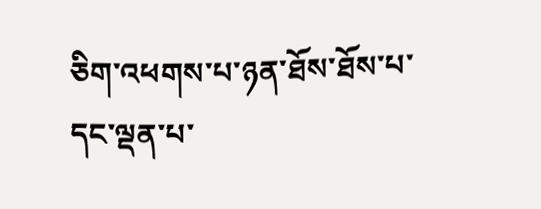ཅིག་འཕགས་པ་ཉན་ཐོས་ཐོས་པ་དང་ལྡན་པ་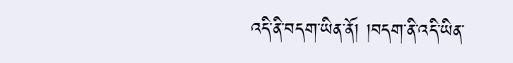འདི་ནི་བདག་ཡིན་ནོ། །བདག་ནི་འདི་ཡིན་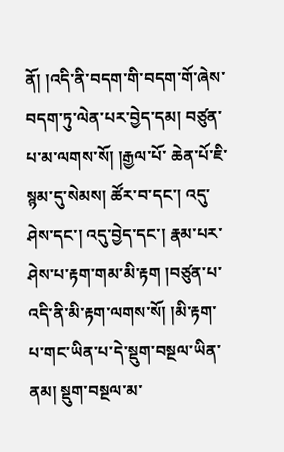ནོ། །འདི་ནི་བདག་གི་བདག་གོ་ཞེས་བདག་ཏུ་ལེན་པར་བྱེད་དམ། བཙུན་པ་མ་ལགས་སོ། །རྒྱལ་པོ་ ཆེན་པོ་ཇི་སྙམ་དུ་སེམས། ཚོར་བ་དང་། འདུ་ཤེས་དང་། འདུ་བྱེད་དང་། རྣམ་པར་ཤེས་པ་རྟག་གམ་མི་རྟག །བཙུན་པ་འདི་ནི་མི་རྟག་ལགས་སོ། །མི་རྟག་པ་གང་ཡིན་པ་དེ་སྡུག་བསྔལ་ཡིན་ནམ། སྡུག་བསྔལ་མ་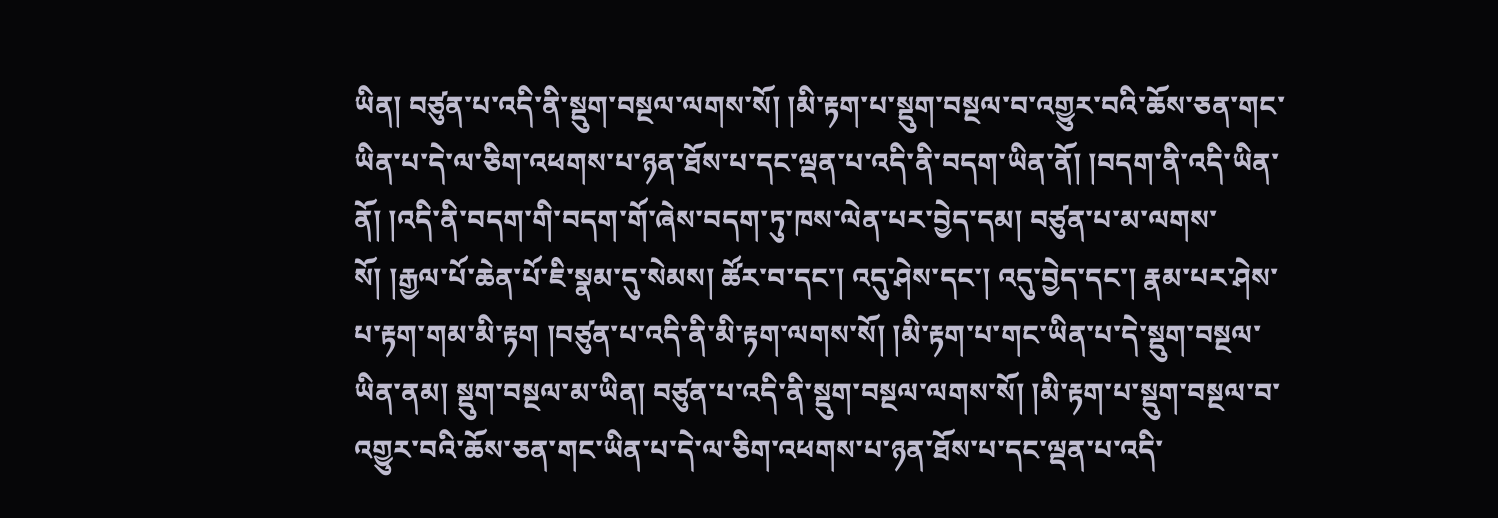ཡིན། བཙུན་པ་འདི་ནི་སྡུག་བསྔལ་ལགས་སོ། །མི་རྟག་པ་སྡུག་བསྔལ་བ་འགྱུར་བའི་ཆོས་ཅན་གང་ཡིན་པ་དེ་ལ་ཅིག་འཕགས་པ་ཉན་ཐོས་པ་དང་ལྡན་པ་འདི་ནི་བདག་ཡིན་ནོ། །བདག་ནི་འདི་ཡིན་ནོ། །འདི་ནི་བདག་གི་བདག་གོ་ཞེས་བདག་ཏུ་ཁས་ལེན་པར་བྱེད་དམ། བཙུན་པ་མ་ལགས་སོ། །རྒྱལ་པོ་ཆེན་པོ་ཇི་སྣམ་དུ་སེམས། ཚོར་བ་དང་། འདུ་ཤེས་དང་། འདུ་བྱེད་དང་། རྣམ་པར་ཤེས་པ་རྟག་གམ་མི་རྟག །བཙུན་པ་འདི་ནི་མི་རྟག་ལགས་སོ། །མི་རྟག་པ་གང་ཡིན་པ་དེ་སྡུག་བསྔལ་ཡིན་ནམ། སྡུག་བསྔལ་མ་ཡིན། བཙུན་པ་འདི་ནི་སྡུག་བསྔལ་ལགས་སོ། །མི་རྟག་པ་སྡུག་བསྔལ་བ་འགྱུར་བའི་ཆོས་ཅན་གང་ཡིན་པ་དེ་ལ་ཅིག་འཕགས་པ་ཉན་ཐོས་པ་དང་ལྡན་པ་འདི་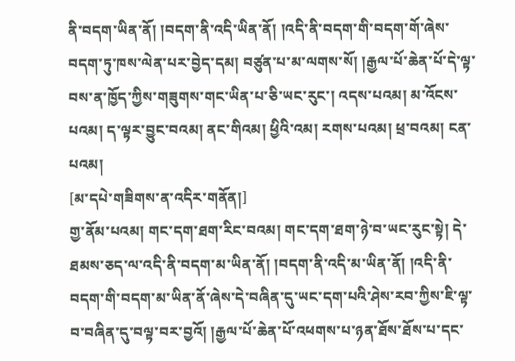ནི་བདག་ཡིན་ནོ། །བདག་ནི་འདི་ཡིན་ནོ། །འདི་ནི་བདག་གི་བདག་གོ་ཞེས་བདག་ཏུ་ཁས་ལེན་པར་བྱེད་དམ། བཙུན་པ་མ་ལགས་སོ། །རྒྱལ་པོ་ཆེན་པོ་དེ་ལྟ་བས་ན་ཁྱོད་ཀྱིས་གཟུགས་གང་ཡིན་པ་ཅི་ཡང་རུང་། འདས་པའམ། མ་འོངས་པའམ། ད་ལྟར་བྱུང་བའམ། ནང་གིའམ། ཕྱིའི་འམ། རགས་པའམ། ཕྲ་བའམ། ངན་པའམ།
[མ་དཔེ་གཟིགས་ན་འདིར་གནོན།]
གྱ་ནོམ་པའམ། གང་དག་ཐག་རིང་བའམ། གང་དག་ཐག་ཉེ་བ་ཡང་རུང་སྟེ། དེ་ཐམས་ཅད་ལ་འདི་ནི་བདག་མ་ཡིན་ནོ། །བདག་ནི་འདི་མ་ཡིན་ནོ། །འདི་ནི་བདག་གི་བདག་མ་ཡིན་ནོ་ཞེས་དེ་བཞིན་དུ་ཡང་དག་པའི་ཤེས་རབ་ཀྱིས་ཇི་ལྟ་བ་བཞིན་དུ་བལྟ་བར་བྱའོ། །རྒྱལ་པོ་ཆེན་པོ་འཕགས་པ་ཉན་ཐོས་ཐོས་པ་དང་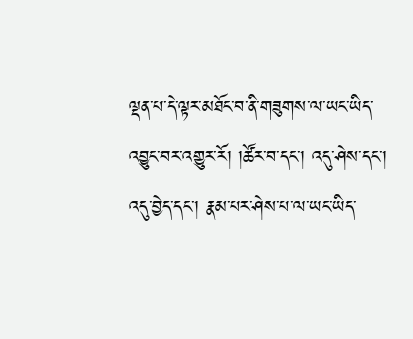ལྡན་པ་དེ་ལྟར་མཐོང་བ་ནི་གཟུགས་ལ་ཡང་ཡིད་འབྱུང་བར་འགྱུར་རོ། །ཚོར་བ་དང་། འདུ་ཤེས་དང་། འདུ་བྱེད་དང་། རྣམ་པར་ཤེས་པ་ལ་ཡང་ཡིད་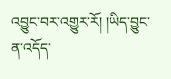འབྱུང་བར་འགྱུར་རོ། །ཡིད་བྱུང་ན་འདོད་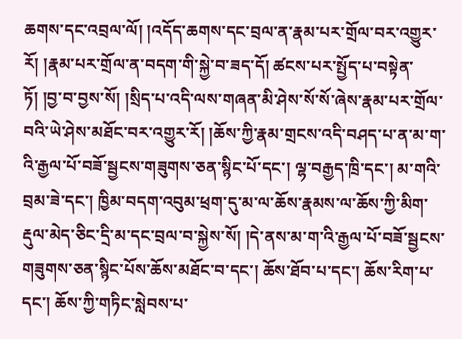ཆགས་དང་འབྲལ་ལོ། །འདོད་ཆགས་དང་བྲལ་ན་རྣམ་པར་གྲོལ་བར་འགྱུར་རོ། །རྣམ་པར་གྲོལ་ན་བདག་གི་སྐྱེ་བ་ཟད་དོ། ཚངས་པར་སྤྱོད་པ་བསྟེན་ཏོ། །བྱ་བ་བྱས་སོ། །སྲིད་པ་འདི་ལས་གཞན་མི་ཤེས་སོ་སོ་ཞེས་རྣམ་པར་གྲོལ་བའི་ཡེ་ཤེས་མཐོང་བར་འགྱུར་རོ། །ཆོས་ཀྱི་རྣམ་གྲངས་འདི་བཤད་པ་ན་མ་ག་འི་རྒྱལ་པོ་བཟོ་སྦྱངས་གཟུགས་ཅན་སྙིང་པོ་དང་། ལྷ་བརྒྱད་ཁྲི་དང་། མ་གའི་བྲམ་ཟེ་དང་། ཁྱིམ་བདག་འབུམ་ཕྲག་དུ་མ་ལ་ཆོས་རྣམས་ལ་ཆོས་ཀྱི་མིག་རྡུལ་མེད་ཅིང་དྲི་མ་དང་བྲལ་བ་སྐྱེས་སོ། །དེ་ནས་མ་ག་འི་རྒྱལ་པོ་བཟོ་སྦྱངས་གཟུགས་ཅན་སྙིང་པོས་ཆོས་མཐོང་བ་དང་། ཆོས་ཐོབ་པ་དང་། ཆོས་རིག་པ་དང་། ཆོས་ཀྱི་གཏིང་སླེབས་པ་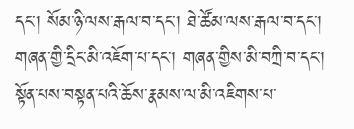དང་། སོམ་ཉི་ལས་རྒལ་བ་དང་། ཐེ་ཚོམ་ལས་རྒལ་བ་དང་། གཞན་གྱི་དྲིང་མི་འཇོག་པ་དང་། གཞན་གྱིས་མི་བཀྲི་བ་དང་། སྟོན་པས་བསྟན་པའི་ཆོས་རྣམས་ལ་མི་འཇིགས་པ་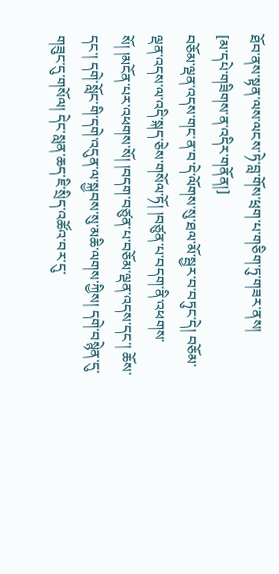ཐོབ་ནས་སྟན་ལས་ལངས་ཏེ་བླ་གོས་ཕྲག་པ་གཅིག་ཏུ་གཟར་ནས།
[མ་དཔེ་གཟིགས་ན་འདིར་གནོན།]
བཅོམ་ལྡན་འདས་གང་ན་བ་དེ་ལོགས་སུ་ཐལ་མོ་སྦྱར་བ་བཏུང་དེ། བཅོམ་ལྡན་འདས་ལ་འདི་སྐད་ཅེས་གསོལ་ཏོ། །བཙུན་པ་བདག་ནི་འཕགས་སོ། །མངོན་པར་འཕགས་སོ། །བདག་བཙུན་པ་བཅོམ་ལྡན་འདས་དང་། ཆོས་དང་། དགེ་སློང་གི་དགེ་འདུན་ལ་སྐྱབས་སུ་མཆི་ལགས་ཀྱིས། དགེ་བསྙེན་དུ་གཟུང་དུ་གསོལ། དེང་སླན་ཆད་ཇི་སྲིད་འཚོའ་བར་དུ་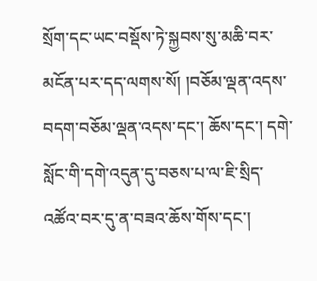སྲོག་དང་ཡང་བསྡོས་ཏེ་སྐྱབས་སུ་མཆི་བར་མངོན་པར་དད་ལགས་སོ། །བཅོམ་ལྡན་འདས་བདག་བཅོམ་ལྡན་འདས་དང་། ཆོས་དང་། དགེ་སློང་གི་དགེ་འདུན་དུ་བཅས་པ་ལ་ཇི་སྲིད་འཚོའ་བར་དུ་ན་བཟའ་ཆོས་གོས་དང་།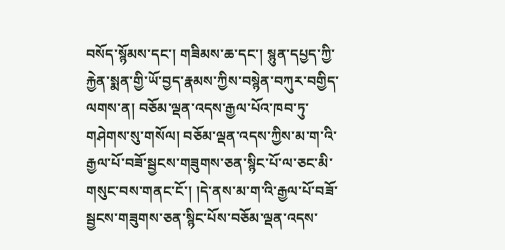བསོད་སྙོམས་དང་། གཟིམས་ཆ་དང་། སྙུན་དཔྱད་ཀྱི་རྐྱེན་སྨན་གྱི་ཡོ་བྱད་རྣམས་ཀྱིས་བསྙེན་བཀུར་བགྱིད་ལགས་ན། བཅོམ་ལྡན་འདས་རྒྱལ་པོའ་ཁབ་ཏུ་གཤེགས་སུ་གསོལ། བཅོམ་ལྡན་འདས་ཀྱིས་མ་ག་འི་རྒྱལ་པོ་བཟོ་སྦྱངས་གཟུགས་ཅན་སྙིང་པོ་ལ་ཅང་མི་གསུང་བས་གནང་ངོ་། །དེ་ནས་མ་ག་འི་རྒྱལ་པོ་བཟོ་སྦྱངས་གཟུགས་ཅན་སྙིང་པོས་བཅོམ་ལྡན་འདས་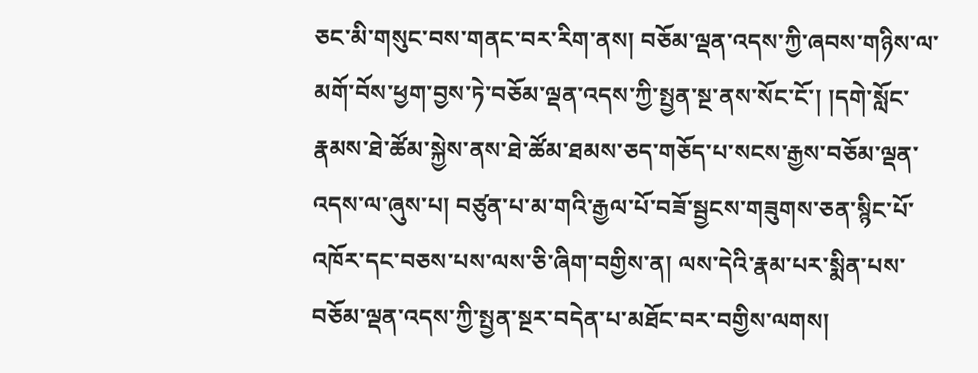ཅང་མི་གསུང་བས་གནང་བར་རིག་ནས། བཅོམ་ལྡན་འདས་ཀྱི་ཞབས་གཉིས་ལ་མགོ་བོས་ཕྱག་བྱས་ཏེ་བཅོམ་ལྡན་འདས་ཀྱི་སྤྱན་སྔ་ནས་སོང་ངོ་། །དགེ་སློང་རྣམས་ཐེ་ཚོམ་སྐྱེས་ནས་ཐེ་ཚོམ་ཐམས་ཅད་གཅོད་པ་སངས་རྒྱས་བཅོམ་ལྡན་འདས་ལ་ཞུས་པ། བཙུན་པ་མ་གའི་རྒྱལ་པོ་བཟོ་སྦྱངས་གཟུགས་ཅན་སྙིང་པོ་འཁོར་དང་བཅས་པས་ལས་ཅི་ཞིག་བགྱིས་ན། ལས་དེའི་རྣམ་པར་སྨིན་པས་བཅོམ་ལྡན་འདས་ཀྱི་སྤྱན་སྔར་བདེན་པ་མཐོང་བར་བགྱིས་ལགས།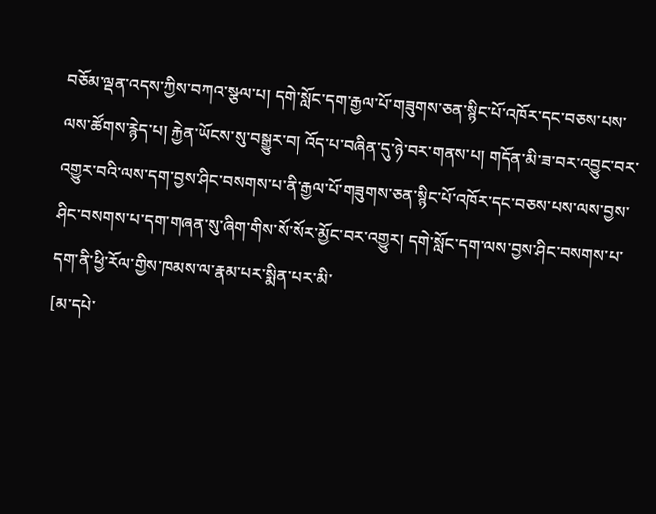བཅོམ་ལྡན་འདས་ཀྱིས་བཀའ་སྩལ་པ། དགེ་སློང་དག་རྒྱལ་པོ་གཟུགས་ཅན་སྙིང་པོ་འཁོར་དང་བཅས་པས་ལས་ཚོགས་རྙེད་པ། རྐྱེན་ཡོངས་སུ་བསྒྱུར་བ། འོད་པ་བཞིན་དུ་ཉེ་བར་གནས་པ། གདོན་མི་ཟ་བར་འབྱུང་བར་འགྱུར་བའི་ལས་དག་བྱས་ཤིང་བསགས་པ་ནི་རྒྱལ་པོ་གཟུགས་ཅན་སྙིང་པོ་འཁོར་དང་བཅས་པས་ལས་བྱས་ཤིང་བསགས་པ་དག་གཞན་སུ་ཞིག་གིས་སོ་སོར་མྱོང་བར་འགྱུར། དགེ་སློང་དག་ལས་བྱས་ཤིང་བསགས་པ་དག་ནི་ཕྱི་རོལ་གྱིས་ཁམས་ལ་རྣམ་པར་སྨིན་པར་མི་
[མ་དཔེ་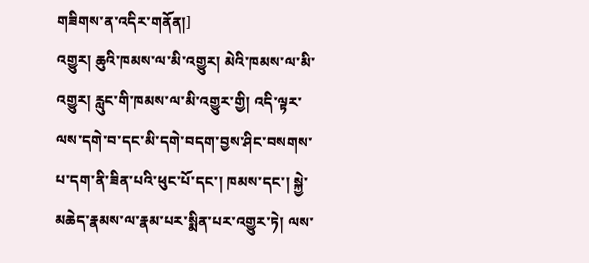གཟིགས་ན་འདིར་གནོན།]
འགྱུར། ཆུའི་ཁམས་ལ་མི་འགྱུར། མེའི་ཁམས་ལ་མི་འགྱུར། རླུང་གི་ཁམས་ལ་མི་འགྱུར་གྱི། འདི་ལྟར་ལས་དགེ་བ་དང་མི་དགེ་བདག་བྱས་ཤིང་བསགས་པ་དག་ནི་ཟིན་པའི་ཕུང་པོ་དང་། ཁམས་དང་། སྐྱེ་མཆེད་རྣམས་ལ་རྣམ་པར་སྨིན་པར་འགྱུར་ཏེ། ལས་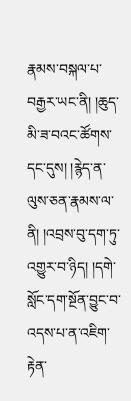རྣམས་བསྐལ་པ་བརྒྱར་ཡང་ནི། །ཆུད་མི་ཟ་བའང་ཚོགས་དང་དུས། །རྙེད་ན་ལུས་ཅན་རྣམས་ལ་ནི། །འབྲས་བུ་དག་ཏུ་འགྱུར་བ་ཉིད། །དགེ་སློང་དག་སྔོན་བྱུང་བ་འདས་པ་ན་འཇིག་རྟེན་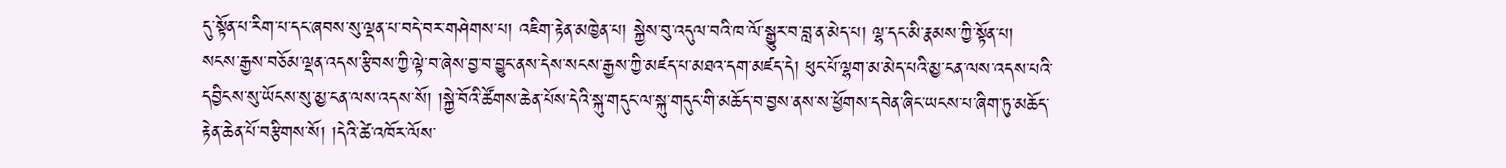དུ་སྟོན་པ་རིག་པ་དང་ཞབས་སུ་ལྡན་པ་བདེ་བར་གཤེགས་པ། འཇིག་རྟེན་མཁྱེན་པ། སྐྱེས་བུ་འདུལ་བའི་ཁ་ལོ་སྒྱུར་བ་བླ་ན་མེད་པ། ལྷ་དང་མི་རྣམས་ཀྱི་སྟོན་པ། སངས་རྒྱས་བཅོམ་ལྡན་འདས་རྩིབས་ཀྱི་ལྟེ་བ་ཞེས་བྱ་བ་བྱུང་ནས་དེས་སངས་རྒྱས་ཀྱི་མཛད་པ་མཐའ་དག་མཛད་དེ། ཕུང་པོ་ལྷག་མ་མེད་པའི་མྱ་ངན་ལས་འདས་པའི་དབྱིངས་སུ་ཡོངས་སུ་མྱ་ངན་ལས་འདས་སོ། །སྐྱེ་བོའི་ཚོགས་ཆེན་པོས་དེའི་སྐུ་གདུང་ལ་སྐུ་གདུང་གི་མཆོད་བ་བྱས་ནས་ས་ཕྱོགས་དབེན་ཞིང་ཡངས་པ་ཞིག་ཏུ་མཆོད་རྟེན་ཆེན་པོ་བརྩིགས་སོ། །དེའི་ཚེ་འཁོར་ལོས་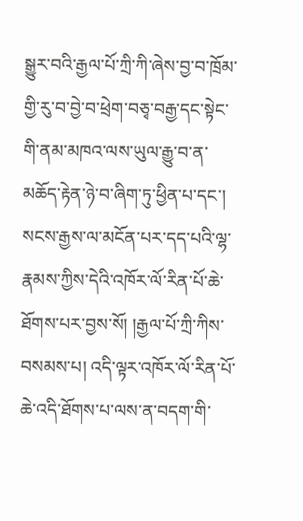སྒྱུར་བའི་རྒྱལ་པོ་ཀྲི་ཀི་ཞེས་བྱ་བ་ཁྲོམ་གྱི་རུ་བ་བྱེ་བ་ཕྲེག་བཅྭ་བརྒྱ་དང་སྟེང་གི་ནམ་མཁའ་ལས་ཡུལ་རྒྱུ་བ་ན་མཆོད་རྟེན་ཉེ་བ་ཞིག་ཏུ་ཕྱིན་པ་དང་། སངས་རྒྱས་ལ་མངོན་པར་དད་པའི་ལྷ་རྣམས་ཀྱིས་དེའི་འཁོར་ལོ་རིན་པོ་ཆེ་ཐོགས་པར་བྱས་སོ། །རྒྱལ་པོ་ཀྲི་ཀིས་བསམས་པ། འདི་ལྟར་འཁོར་ལོ་རིན་པོ་ཆེ་འདི་ཐོགས་པ་ལས་ན་བདག་གི་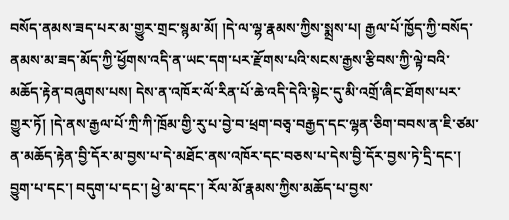བསོད་ནམས་ཟད་པར་མ་གྱུར་གྲང་སྙམ་མོ། །དེ་ལ་ལྷ་རྣམས་ཀྱིས་སྨྲས་པ། རྒྱལ་པོ་ཁྱོད་ཀྱི་བསོད་ནམས་མ་ཟད་མོད་ཀྱི་ཕྱོགས་འདི་ན་ཡང་དག་པར་རྫོགས་པའི་སངས་རྒྱས་རྩིབས་ཀྱི་ལྟེ་བའི་མཆོད་རྟེན་བཞུགས་པས། དེས་ན་འཁོར་ལོ་རིན་པོ་ཆེ་འདི་དེའི་སྟེང་དུ་མི་འགྲོ་ཞིང་ཐོགས་པར་གྱུར་ཏོ། །དེ་ནས་རྒྱལ་པོ་ཀྲི་ཀི་ཁྲོམ་གྱི་རུ་པ་བྱེ་བ་ཕྲག་བཅྭ་བརྒྱད་དང་ལྷན་ཅིག་བབས་ན་ཇི་ཙམ་ན་མཆོད་རྟེན་བྱི་དོར་མ་བྱས་པ་དེ་མཐོང་ནས་འཁོར་དང་བཅས་པ་དེས་བྱི་དོར་བྱས་ཏེ་དྲི་དང་། བྱུག་པ་དང་། བདུག་པ་དང་། ཕྱེ་མ་དང་། རོལ་མོ་རྣམས་ཀྱིས་མཆོད་པ་བྱས་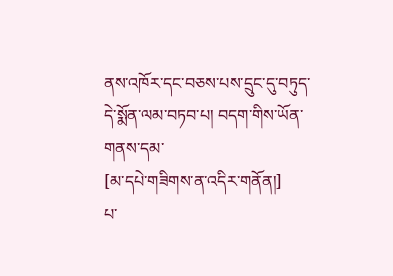ནས་འཁོར་དང་བཅས་པས་དྲུང་དུ་བཏུད་དེ་སྨོན་ལམ་བཏབ་པ། བདག་གིས་ཡོན་གནས་དམ་
[མ་དཔེ་གཟིགས་ན་འདིར་གནོན།]
པ་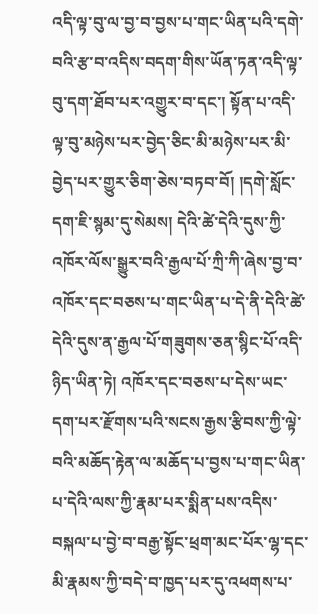འདི་ལྟ་བུ་ལ་བྱ་བ་བྱས་པ་གང་ཡིན་པའི་དགེ་བའི་རྩ་བ་འདིས་བདག་གིས་ཡོན་ཏན་འདི་ལྟ་བུ་དག་ཐོབ་པར་འགྱུར་བ་དང་། སྟོན་པ་འདི་ལྟ་བུ་མཉེས་པར་བྱེད་ཅིང་མི་མཉེས་པར་མི་བྱེད་པར་གྱུར་ཅིག་ཅེས་བཏབ་བོ། །དགེ་སློང་དག་ཇི་སྙམ་དུ་སེམས། དེའི་ཚེ་དེའི་དུས་ཀྱི་འཁོར་ལོས་སྒྱུར་བའི་རྒྱལ་པོ་ཀྲི་ཀི་ཞེས་བྱ་བ་འཁོར་དང་བཅས་པ་གང་ཡིན་པ་དེ་ནི་དེའི་ཚེ་དེའི་དུས་ན་རྒྱལ་པོ་གཟུགས་ཅན་སྙིང་པོ་འདི་ཉིད་ཡིན་ཏེ། འཁོར་དང་བཅས་པ་དེས་ཡང་དག་པར་རྫོགས་པའི་སངས་རྒྱས་རྩིབས་ཀྱི་ལྟེ་བའི་མཆོད་རྟེན་ལ་མཆོད་པ་བྱས་པ་གང་ཡིན་པ་དེའི་ལས་ཀྱི་རྣམ་པར་སྨིན་པས་འདིས་བསྐལ་པ་བྱེ་བ་བརྒྱ་སྟོང་ཕྲག་མང་པོར་ལྷ་དང་མི་རྣམས་ཀྱི་བདེ་བ་ཁྱད་པར་དུ་འཕགས་པ་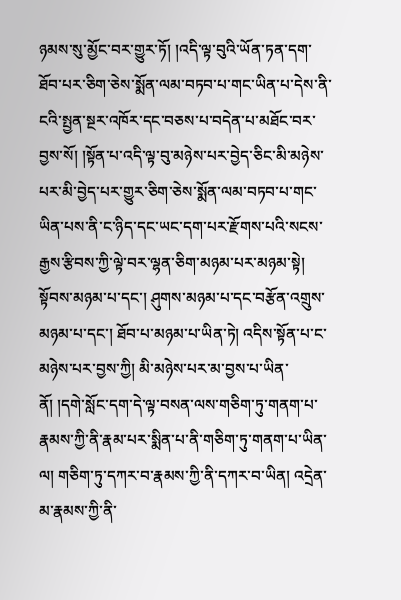ཉམས་སུ་མྱོང་བར་གྱུར་ཏོ། །འདི་ལྟ་བུའི་ཡོན་ཏན་དག་ཐོབ་པར་ཅིག་ཅེས་སྨོན་ལམ་བཏབ་པ་གང་ཡིན་པ་དེས་ནི་ངའི་སྤྱན་སྔར་འཁོར་དང་བཅས་པ་བདེན་པ་མཐོང་བར་བྱས་སོ། །སྟོན་པ་འདི་ལྟ་བུ་མཉེས་པར་བྱེད་ཅིང་མི་མཉེས་པར་མི་བྱེད་པར་གྱུར་ཅིག་ཅེས་སྨོན་ལམ་བཏབ་པ་གང་ཡིན་པས་ནི་ང་ཉིད་དང་ཡང་དག་པར་རྫོགས་པའི་སངས་རྒྱས་རྩིབས་ཀྱི་ལྟེ་བར་ལྷན་ཅིག་མཉམ་པར་མཉམ་སྟེ། སྟོབས་མཉམ་པ་དང་། ཤུགས་མཉམ་པ་དང་བརྩོན་འགྲུས་མཉམ་པ་དང་། ཐོབ་པ་མཉམ་པ་ཡིན་ཏེ། འདིས་སྟོན་པ་ང་མཉེས་པར་བྱས་ཀྱི། མི་མཉེས་པར་མ་བྱས་པ་ཡིན་ནོ། །དགེ་སློང་དག་དེ་ལྟ་བསན་ལས་གཅིག་ཏུ་གནག་པ་རྣམས་ཀྱི་ནི་རྣམ་པར་སྨིན་པ་ནི་གཅིག་ཏུ་གནག་པ་ཡིན་ལ། གཅིག་ཏུ་དཀར་བ་རྣམས་ཀྱི་ནི་དཀར་བ་ཡིན། འདྲེན་མ་རྣམས་ཀྱི་ནི་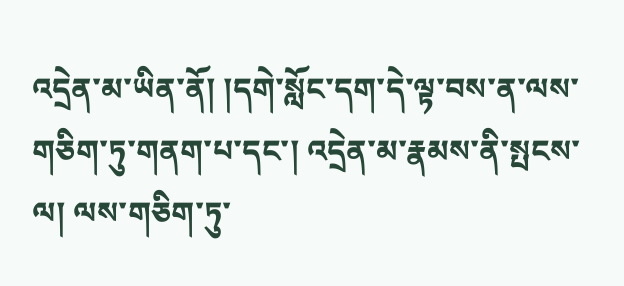འདྲེན་མ་ཡིན་ནོ། །དགེ་སློང་དག་དེ་ལྟ་བས་ན་ལས་གཅིག་ཏུ་གནག་པ་དང་། འདྲེན་མ་རྣམས་ནི་སྤངས་ལ། ལས་གཅིག་ཏུ་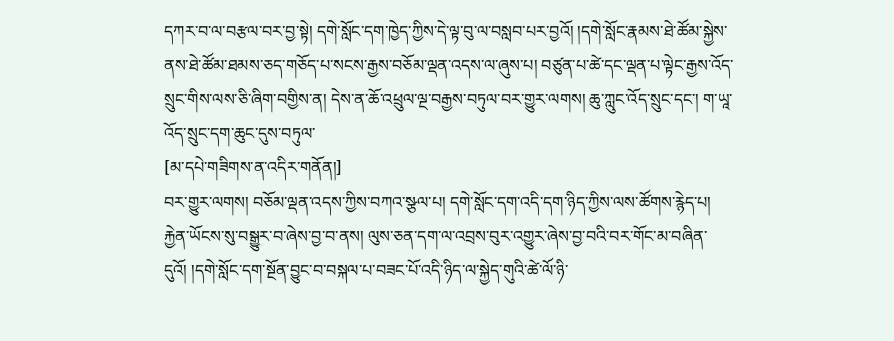དཀར་བ་ལ་བརྩལ་བར་བྱ་སྟེ། དགེ་སློང་དག་ཁྱེད་ཀྱིས་དེ་ལྟ་བུ་ལ་བསླབ་པར་བྱའོ། །དགེ་སློང་རྣམས་ཐེ་ཚོམ་སྐྱེས་ནས་ཐེ་ཚོམ་ཐམས་ཅད་གཅོད་པ་སངས་རྒྱས་བཅོམ་ལྡན་འདས་ལ་ཞུས་པ། བཙུན་པ་ཚེ་དང་ལྡན་པ་ལྟེང་རྒྱས་འོད་སྲུང་གིས་ལས་ཅི་ཞིག་བགྱིས་ན། དེས་ན་ཆོ་འཕྲུལ་ལྔ་བརྒྱས་བཏུལ་བར་གྱུར་ལགས། ཆུ་ཀླུང་འོད་སྲུང་དང་། ག་ཡཱ་འོད་སྲུང་དག་ཆུང་དུས་བཏུལ་
[མ་དཔེ་གཟིགས་ན་འདིར་གནོན།]
བར་གྱུར་ལགས། བཅོམ་ལྡན་འདས་ཀྱིས་བཀའ་སྩལ་པ། དགེ་སློང་དག་འདི་དག་ཉིད་ཀྱིས་ལས་ཚོགས་རྙེད་པ། རྐྱེན་ཡོངས་སུ་བསྒྱུར་བ་ཞེས་བྱ་བ་ནས། ལུས་ཅན་དག་ལ་འབྲས་བུར་འགྱུར་ཞེས་བྱ་བའི་བར་གོང་མ་བཞིན་དུའོ། །དགེ་སློང་དག་སྔོན་བྱུང་བ་བསྐལ་པ་བཟང་པོ་འདི་ཉིད་ལ་སྐྱེད་གུའི་ཚེ་ལོ་ཉི་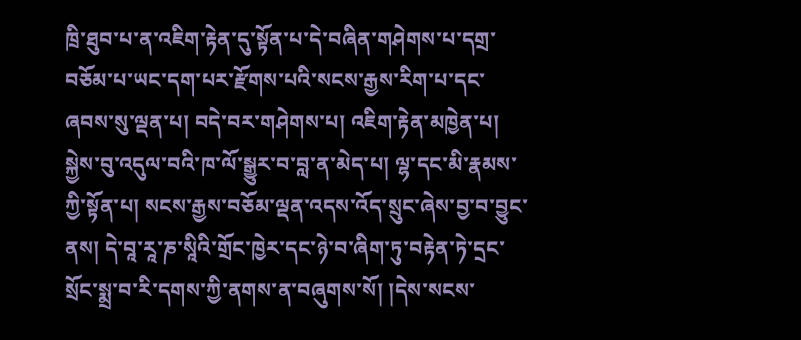ཁྲི་ཐུབ་པ་ན་འཇིག་རྟེན་དུ་སྟོན་པ་དེ་བཞིན་གཤེགས་པ་དགྲ་བཅོམ་པ་ཡང་དག་པར་རྫོགས་པའི་སངས་རྒྱས་རིག་པ་དང་ཞབས་སུ་ལྡན་པ། བདེ་བར་གཤེགས་པ། འཇིག་རྟེན་མཁྱེན་པ། སྐྱེས་བུ་འདུལ་བའི་ཁ་ལོ་སྒྱུར་བ་བླ་ན་མེད་པ། ལྷ་དང་མི་རྣམས་ཀྱི་སྟོན་པ། སངས་རྒྱས་བཅོམ་ལྡན་འདས་འོད་སྲུང་ཞེས་བྱ་བ་བྱུང་ནས། དེ་བཱ་རཱ་ཎ་སཱིའི་གྲོང་ཁྱེར་དང་ཉེ་བ་ཞིག་ཏུ་བརྟེན་ཏེ་དྲང་སྲོང་སྨྲ་བ་རི་དགས་ཀྱི་ནགས་ན་བཞུགས་སོ། །དེས་སངས་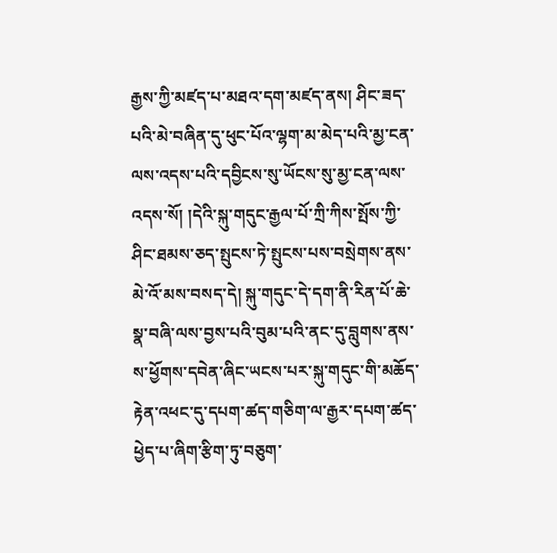རྒྱས་ཀྱི་མཛད་པ་མཐའ་དག་མཛད་ནས། ཤིང་ཟད་པའི་མེ་བཞིན་དུ་ཕུང་པོའ་ལྷག་མ་མེད་པའི་མྱ་ངན་ལས་འདས་པའི་དབྱིངས་སུ་ཡོངས་སུ་མྱ་ངན་ལས་འདས་སོ། །དེའི་སྐུ་གདུང་རྒྱལ་པོ་ཀྲི་ཀིས་སྤོས་ཀྱི་ཤིང་ཐམས་ཅད་སྤུངས་ཏེ་སྤུངས་པས་བསྲེགས་ནས་མེ་འོ་མས་བསད་དེ། སྐུ་གདུང་དེ་དག་ནི་རིན་པོ་ཆེ་སྣ་བཞི་ལས་བྱས་པའི་བུམ་པའི་ནང་དུ་བླུགས་ནས་ས་ཕྱོགས་དབེན་ཞིང་ཡངས་པར་སྐུ་གདུང་གི་མཆོད་རྟེན་འཕང་དུ་དཔག་ཚད་གཅིག་ལ་རྒྱར་དཔག་ཚད་ཕྱེད་པ་ཞིག་རྩིག་ཏུ་བཅུག་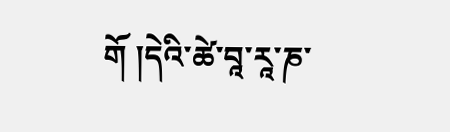གོ །དེའི་ཚེ་བཱ་རཱ་ཎ་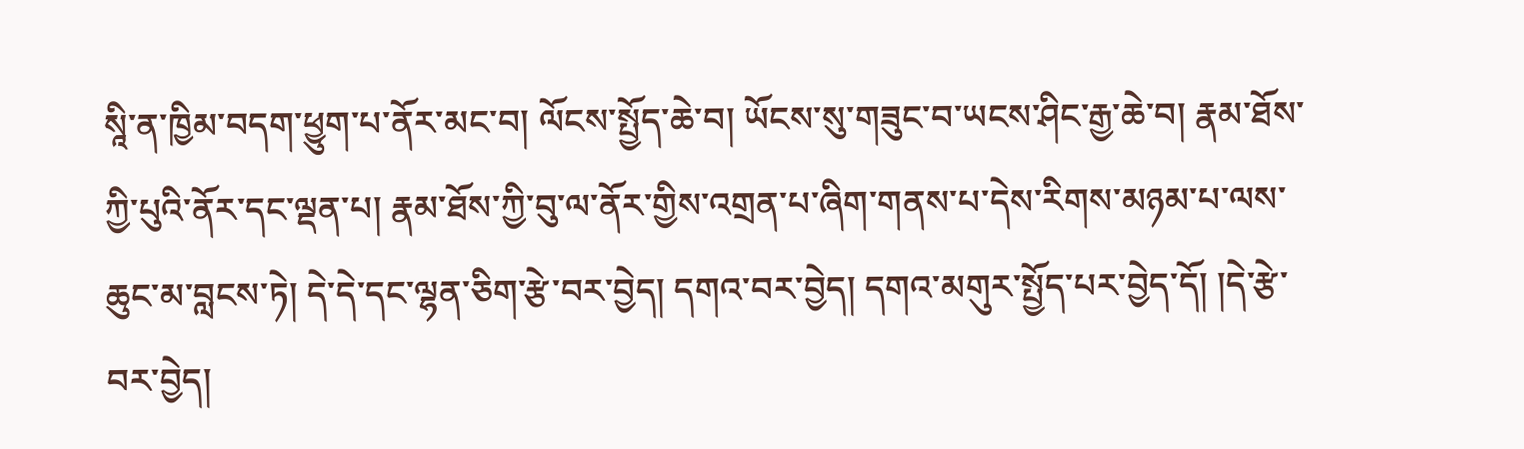སཱི་ན་ཁྱིམ་བདག་ཕྱུག་པ་ནོར་མང་བ། ལོངས་སྤྱོད་ཆེ་བ། ཡོངས་སུ་གཟུང་བ་ཡངས་ཤིང་རྒྱ་ཆེ་བ། རྣམ་ཐོས་ཀྱི་པུའི་ནོར་དང་ལྡན་པ། རྣམ་ཐོས་ཀྱི་བུ་ལ་ནོར་གྱིས་འགྲན་པ་ཞིག་གནས་པ་དེས་རིགས་མཉམ་པ་ལས་ཆུང་མ་བླངས་ཏེ། དེ་དེ་དང་ལྷན་ཅིག་རྩེ་བར་བྱེད། དགའ་བར་བྱེད། དགའ་མགུར་སྤྱོད་པར་བྱེད་དོ། །དེ་རྩེ་བར་བྱེད།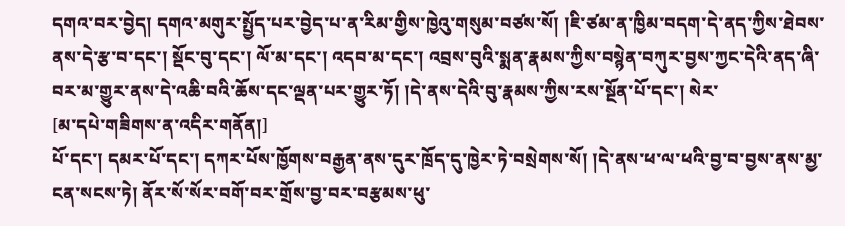དགའ་བར་བྱེད། དགའ་མགུར་སྤྱོད་པར་བྱེད་པ་ན་རིམ་གྱིས་ཁྱེའུ་གསུམ་བཙས་སོ། །ཇི་ཙམ་ན་ཁྱིམ་བདག་དེ་ནད་ཀྱིས་ཐེབས་ནས་དེ་རྩ་བ་དང་། སྡོང་བུ་དང་། ལོ་མ་དང་། འདབ་མ་དང་། འབྲས་བུའི་སྨན་རྣམས་ཀྱིས་བསྙེན་བཀུར་བྱས་ཀྱང་དེའི་ནད་ཞི་བར་མ་གྱུར་ནས་དེ་འཆི་བའི་ཆོས་དང་ལྡན་པར་གྱུར་ཏོ། །དེ་ནས་དེའི་བུ་རྣམས་ཀྱིས་རས་སྔོན་པོ་དང་། སེར་
[མ་དཔེ་གཟིགས་ན་འདིར་གནོན།]
པོ་དང་། དམར་པོ་དང་། དཀར་པོས་ཁྱོགས་བརྒྱན་ནས་དུར་ཁྲོད་དུ་ཁྱེར་ཏེ་བསྲེགས་སོ། །དེ་ནས་ཕ་ལ་ཕའི་བྱ་བ་བྱས་ནས་མྱ་ངན་སངས་ཏེ། ནོར་སོ་སོར་བགོ་བར་གྲོས་བྱ་བར་བརྩམས་ཕུ་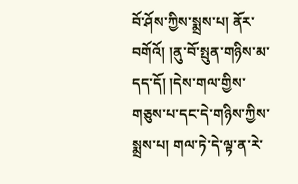བོ་ཤོས་ཀྱིས་སྨྲས་པ། ནོར་བགོའོ། །ནུ་བོ་སྤུན་གཉིས་མ་དད་དོ། །དེས་གལ་གྱིས་གཅུས་པ་དང་དེ་གཉིས་ཀྱིས་སྨྲས་པ། གལ་ཏེ་དེ་ལྟ་ན་རེ་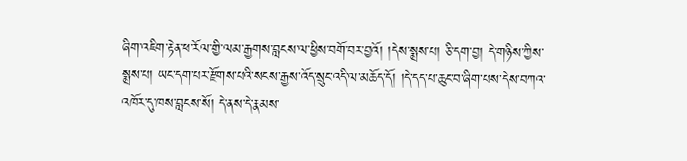ཞིག་འཇིག་རྟེན་ཕ་རོལ་གྱི་ལམ་རྒྱགས་བླངས་ལ་ཕྱིས་བགོ་བར་བྱའོ། །དེས་སྨྲས་པ། ཅི་དག་བྱ། དེ་གཉིས་ཀྱིས་སྨྲས་པ། ཡང་དག་པར་རྫོགས་པའི་སངས་རྒྱས་འོད་སྲུང་འདི་ལ་མཆོད་དོ། །དེ་དད་པ་ཆུང་བ་ཞིག་པས་དེས་བཀའ་འཁོར་དུ་ཁས་བླངས་སོ། དེ་ནས་དེ་རྣམས་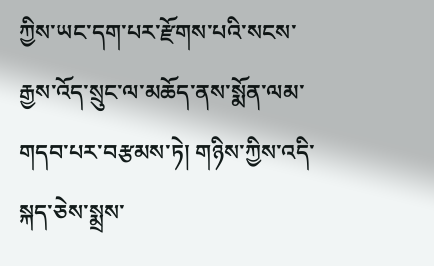ཀྱིས་ཡང་དག་པར་རྫོགས་པའི་སངས་རྒྱས་འོད་སྲུང་ལ་མཆོད་ནས་སྨོན་ལམ་གདབ་པར་བརྩམས་ཏེ། གཉིས་ཀྱིས་འདི་སྐད་ཅེས་སྨྲས་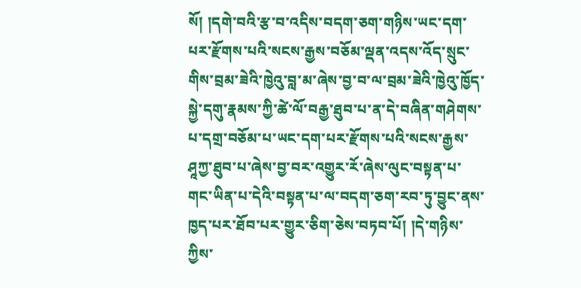སོ། །དགེ་བའི་རྩ་བ་འདིས་བདག་ཅག་གཉིས་ཡང་དག་པར་རྫོགས་པའི་སངས་རྒྱས་བཅོམ་ལྡན་འདས་འོད་སྲུང་གིས་བྲམ་ཟེའི་ཁྱེའུ་བླ་མ་ཞེས་བྱ་བ་ལ་བྲམ་ཟེའི་ཁྱེའུ་ཁྱོད་སྐྱེ་དགུ་རྣམས་ཀྱི་ཚེ་ལོ་བརྒྱ་ཐུབ་པ་ན་དེ་བཞིན་གཤེགས་པ་དགྲ་བཅོམ་པ་ཡང་དག་པར་རྫོགས་པའི་སངས་རྒྱས་ཤཱཀྱ་ཐུབ་པ་ཞེས་བྱ་བར་འགྱུར་རོ་ཞེས་ལུང་བསྟན་པ་གང་ཡིན་པ་དེའི་བསྟན་པ་ལ་བདག་ཅག་རབ་ཏུ་བྱུང་ནས་ཁྱད་པར་ཐོབ་པར་གྱུར་ཅིག་ཅེས་བཏབ་པོ། །དེ་གཉིས་ཀྱིས་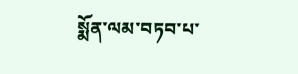སྨོན་ལམ་བཏབ་པ་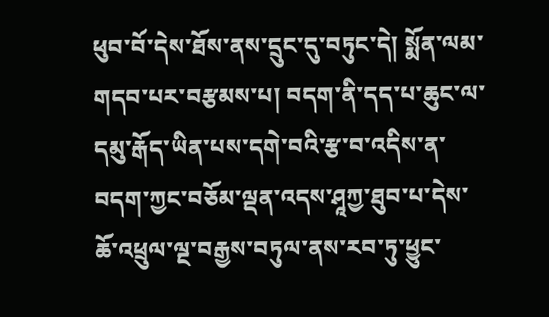ཕུབ་བོ་དེས་ཐོས་ནས་དྲུང་དུ་བཏུང་དེ། སྨོན་ལམ་གདབ་པར་བརྩམས་པ། བདག་ནི་དད་པ་ཆུང་ལ་དམུ་རྒོད་ཡིན་པས་དགེ་བའི་རྩ་བ་འདིས་ན་བདག་ཀྱང་བཅོམ་ལྡན་འདས་ཤཱཀྱ་ཐུབ་པ་དེས་ཆོ་འཕྲུལ་ལྔ་བརྒྱས་བཏུལ་ནས་རབ་ཏུ་ཕྱུང་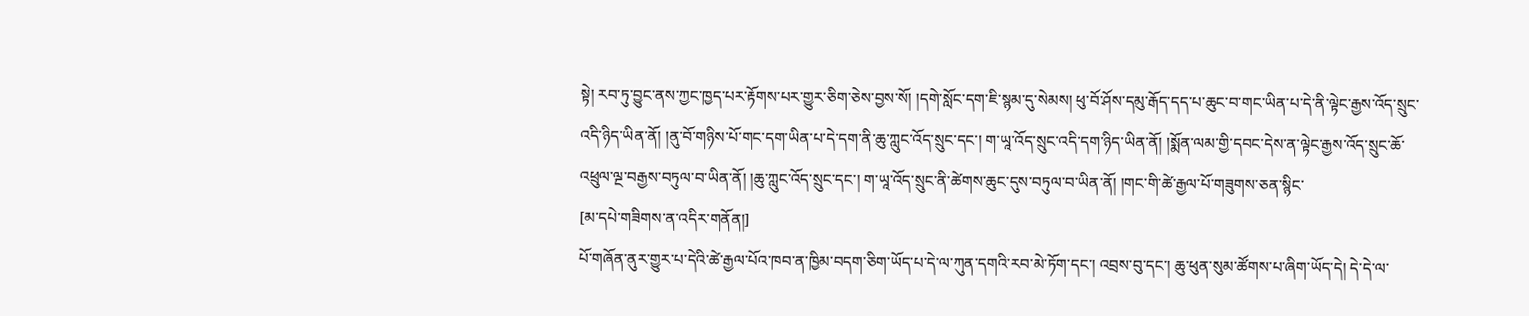སྟེ། རབ་ཏུ་བྱུང་ནས་ཀྱང་ཁྱད་པར་རྟོགས་པར་གྱུར་ཅིག་ཅེས་བྱས་སོ། །དགེ་སློང་དག་ཇི་སྙམ་དུ་སེམས། ཕུ་བོ་ཤོས་དམུ་རྒོད་དད་པ་ཆུང་བ་གང་ཡིན་པ་དེ་ནི་ལྟེང་རྒྱས་འོད་སྲུང་འདི་ཉིད་ཡིན་ནོ། །ནུ་བོ་གཉིས་པོ་གང་དག་ཡིན་པ་དེ་དག་ནི་ཆུ་ཀླུང་འོད་སྲུང་དང་། ག་ཡཱ་འོད་སྲུང་འདི་དག་ཉིད་ཡིན་ནོ། །སྨོན་ལམ་གྱི་དབང་དེས་ན་ལྟེང་རྒྱས་འོད་སྲུང་ཆོ་འཕྲུལ་ལྔ་བརྒྱས་བཏུལ་བ་ཡིན་ནོ། །ཆུ་ཀླུང་འོད་སྲུང་དང་། ག་ཡཱ་འོད་སྲུང་ནི་ཚེགས་ཆུང་དུས་བཏུལ་བ་ཡིན་ནོ། །གང་གི་ཚེ་རྒྱལ་པོ་གཟུགས་ཅན་སྙིང་
[མ་དཔེ་གཟིགས་ན་འདིར་གནོན།]
པོ་གཞོན་ནུར་གྱུར་པ་དེའི་ཚེ་རྒྱལ་པོའ་ཁབ་ན་ཁྱིམ་བདག་ཅིག་ཡོད་པ་དེ་ལ་ཀུན་དགའི་རབ་མེ་ཏོག་དང་། འབྲས་བུ་དང་། ཆུ་ཕུན་སུམ་ཚོགས་པ་ཞིག་ཡོད་དེ། དེ་དེ་ལ་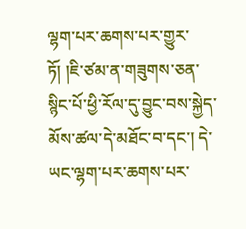ལྷག་པར་ཆགས་པར་གྱུར་ཏོ། །ཇི་ཙམ་ན་གཟུགས་ཅན་སྙིང་པོ་ཕྱི་རོལ་དུ་བྱུང་བས་སྐྱེད་མོས་ཚལ་དེ་མཐོང་བ་དང་། དེ་ཡང་ལྷག་པར་ཆགས་པར་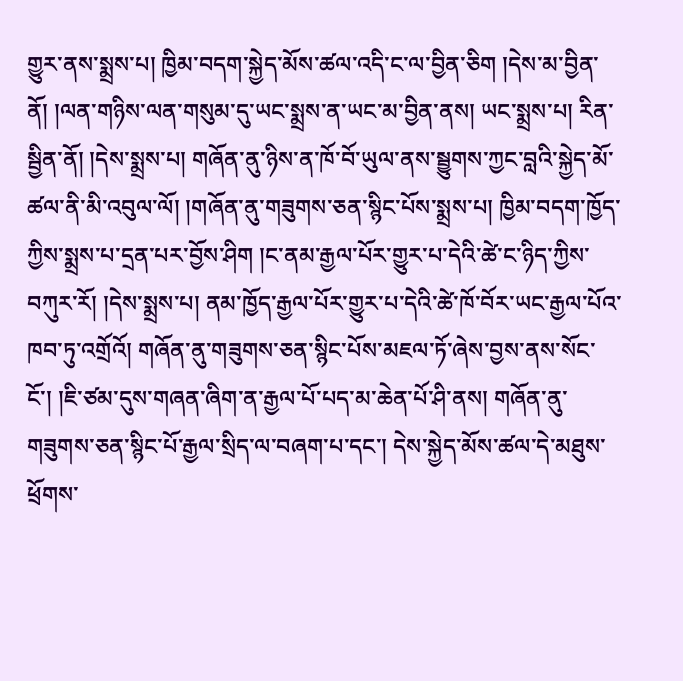གྱུར་ནས་སྨྲས་པ། ཁྱིམ་བདག་སྐྱེད་མོས་ཚལ་འདི་ང་ལ་བྱིན་ཅིག །དེས་མ་བྱིན་ནོ། །ལན་གཉིས་ལན་གསུམ་དུ་ཡང་སྨྲས་ན་ཡང་མ་བྱིན་ནས། ཡང་སྨྲས་པ། རིན་སྦྱིན་ནོ། །དེས་སྨྲས་པ། གཞོན་ནུ་ཉིས་ན་ཁོ་བོ་ཡུལ་ནས་སྦྱུགས་ཀྱང་བླའི་སྐྱེད་མོ་ཚལ་ནི་མི་འབུལ་ལོ། །གཞོན་ནུ་གཟུགས་ཅན་སྙིང་པོས་སྨྲས་པ། ཁྱིམ་བདག་ཁྱོད་ཀྱིས་སྨྲས་པ་དྲན་པར་བྱོས་ཤིག །ང་ནམ་རྒྱལ་པོར་གྱུར་པ་དེའི་ཚེ་ང་ཉིད་ཀྱིས་བཀུར་རོ། །དེས་སྨྲས་པ། ནམ་ཁྱོད་རྒྱལ་པོར་གྱུར་པ་དེའི་ཚེ་ཁོ་བོར་ཡང་རྒྱལ་པོའ་ཁབ་ཏུ་འགྲོའོ། གཞོན་ནུ་གཟུགས་ཅན་སྙིང་པོས་མཇལ་ཏོ་ཞེས་བྱས་ནས་སོང་ངོ་། །ཇི་ཙམ་དུས་གཞན་ཞིག་ན་རྒྱལ་པོ་པད་མ་ཆེན་པོ་ཤི་ནས། གཞོན་ནུ་གཟུགས་ཅན་སྙིང་པོ་རྒྱལ་སྲིད་ལ་བཞག་པ་དང་། དེས་སྐྱེད་མོས་ཚལ་དེ་མཐུས་ཕྲོགས་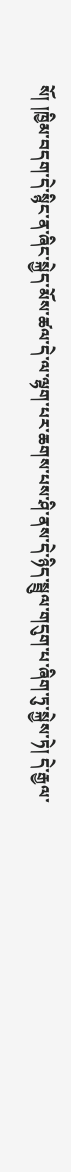སོ། །ཁྱིམ་བདག་དེ་སྙིང་ན་ཞིང་སྐྱེད་མོས་ཚལ་དེ་ལ་ལྷག་པར་ཆགས་པས་ཤི་ནས་དེ་ཉིད་སྦྲུལ་གདུག་པ་ཞིག་ཏུ་སྐྱེས་ཏེ། དེ་རྒྱལ་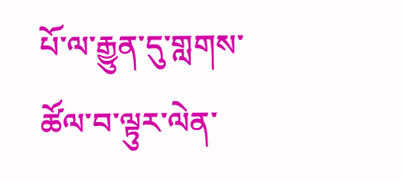པོ་ལ་རྒྱུན་དུ་གླགས་ཚོལ་བ་ལྟུར་ལེན་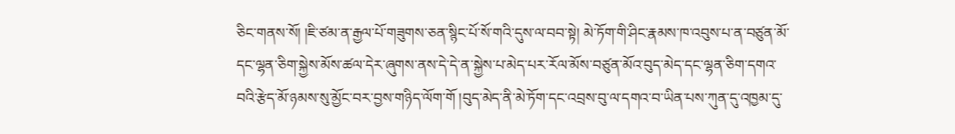ཅིང་གནས་སོ། །ཇི་ཙམ་ན་རྒྱལ་པོ་གཟུགས་ཅན་སྙིང་པོ་སོ་གའི་དུས་ལ་བབ་སྟེ། མེ་ཏོག་གི་ཤིང་རྣམས་ཁ་འབུས་པ་ན་བཙུན་མོ་དང་ལྷན་ཅིག་སྐྱེས་མོས་ཚལ་དེར་ཞུགས་ནས་དེ་དེ་ན་སྐྱེས་པ་མེད་པར་རོལ་མོས་བཙུན་མོའ་བུད་མེད་དང་ལྷན་ཅིག་དགའ་བའི་རྩེད་མོ་ཉམས་སུ་མྱོང་བར་བྱས་གཉིད་ལོག་གོ །བུད་མེད་ནི་མེ་ཏོག་དང་འབྲས་བུ་ལ་དགའ་བ་ཡིན་པས་ཀུན་དུ་འཁྱམ་དུ་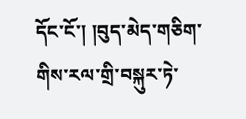དོང་ངོ་། །བུད་མེད་གཅིག་གིས་རལ་གྲི་བསྐུར་ཏེ་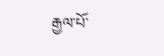རྒྱལ་པོ་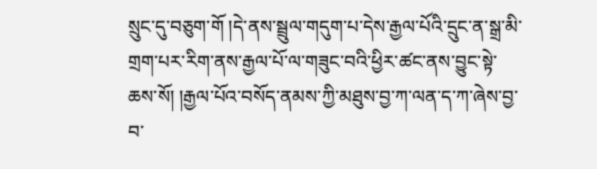སྲུང་དུ་བཅུག་གོ །དེ་ནས་སྦྲུལ་གདུག་པ་དེས་རྒྱལ་པོའི་དྲུང་ན་སྒྲ་མི་གྲག་པར་རིག་ནས་རྒྱལ་པོ་ལ་གཟུང་བའི་ཕྱིར་ཚང་ནས་བྱུང་སྟེ་ཆས་སོ། །རྒྱལ་པོའ་བསོད་ནམས་ཀྱི་མཐུས་བྱ་ཀ་ལན་ད་ཀ་ཞེས་བྱ་བ་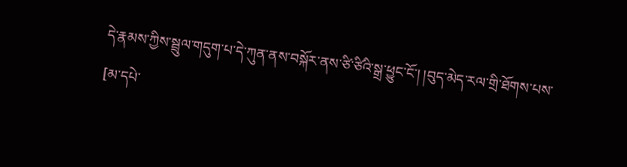དེ་རྣམས་ཀྱིས་སྦྲུལ་གདུག་པ་དེ་ཀུན་ནས་བསྐོར་ནས་ཙི་ཙིའི་སྒྲ་ཕྱུང་ངོ་། །བུད་མེད་རལ་གྲི་ཐོགས་པས་
[མ་དཔེ་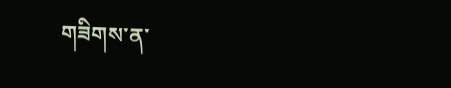གཟིགས་ན་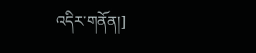འདིར་གནོན།]